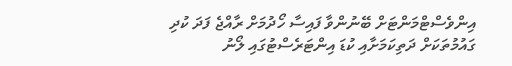އިންވެސްޓްމަންޓަށް ބޭނުންވާ ފައިސާ ހޯދުމަށް ރާއްޖެ ފަދަ ކުދި ގައުމުތަކަށް ދަތިކަމަށާއި ކުޑަ އިންޓަރެސްޓުގައި ލޯނު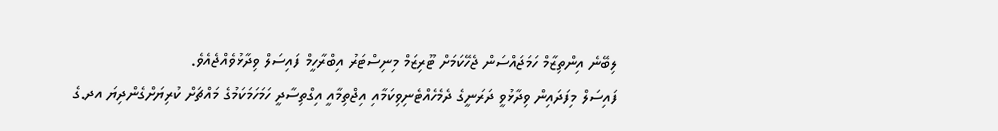ލިބޭނެ އިންތިޒާމް ހަމަޖައްސަން ޖެހޭކަމަށް ޓޫރިޒަމް މިނިސްޓަރު އިބްރާހީމް ފައިސަލް ވިދާޅުވެއްޖެއެވެ.
ފައިސަލް މިފަދައިން ވިދާޅުވީ ދަރަނީގެ ދެމެހެއްޓެނިވިކަމާއި އިޖްތިމާއީ އިގްތިސާދީ ހަމަހަމަކަމުގެ މައްޗަށް ކުރިޔަށްގެންދިޔަ އދ.ގެ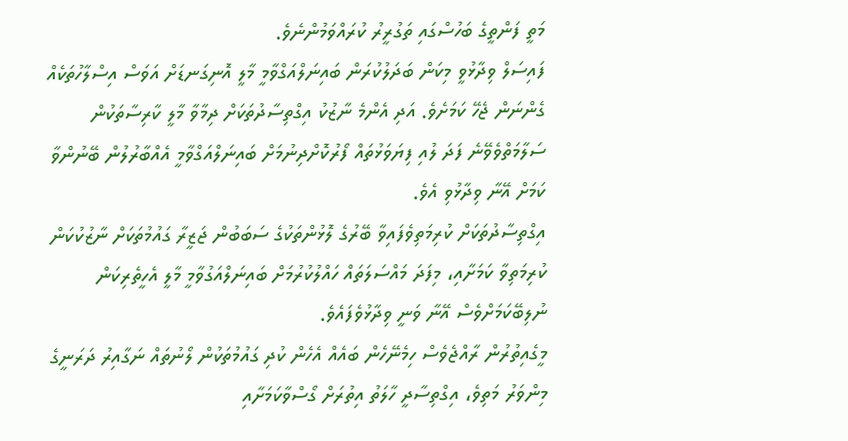މަތީ ފަންތީގެ ބަހުސްގައި ތަގުރީރު ކުރައްވަމުންނެވެ.
ފައިސަލް ވިދާޅުވީ މިކަން ބަދަލުކުރަން ބައިނަލްއަގްވާމީ މާލީ އޮނިގަނޑަށް އަވަސް އިސްލާހުތަކެއް ގެންނަން ޖެހޭ ކަމަށެވެ. އަދި އެންމެ ނާޒުކު އިގްތިސާދުތަކަށް ދިމާވާ މާލީ ކާރިސާތަކުން ސަލާމަތްވެވޭނެ ފަދަ ލުއި ފިޔަވަޅުތައް ފޯރުކޮށްދިނުމަށް ބައިނަލްއަގްވާމީ އެއްބާރުލުން ބޭނުންވާ ކަމަށް އޭނާ ވިދާޅުވި އެވެ.
އިގްތިސާދުތަކަށް ކުރިމަތިވެފައިވާ ބޭރުގެ ލޮޅުންތަކުގެ ސަބަބުން ޖަޒީރާ ގައުމުތަކަށް ނާޒުކުކަން ކުރިމަތިވާ ކަމަށާއި، މިފަދަ މައްސަލަތައް ހައްލުކުރުމަށް ބައިނަލްއަގުވާމީ މާލީ އެހީތެރިކަން ނުލިބޭކަމަށްވެސް އޭނާ ވަނީ ވިދާޅުވެފައެވެ.
މީގެއިތުރުން ރާއްޖެވެސް ހިމެނޭހެން ބައެއް އެހެން ކުދި ގައުމުތަކުން ލޯނުތައް ނަގާއިރު ދަރަނީގެ މިންވަރު މަތިވެ، އިގްތިސާދީ ހާލަތު އިތުރަށް ގޯސްވާކަމަށާއި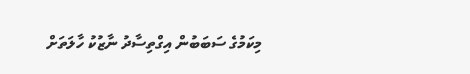މިކަމުގެ ސަބަބުން އިގްތިސާދު ނާޒުކު ހާލަތަށް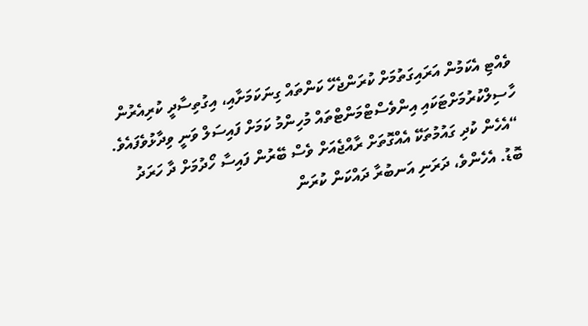ވެއްޓި އެކަމުން އަރައިގަތުމަށް ކުރަންޖެހޭ ކަންތައް ގިނަކަމަށާއި، އިގުތިސާދީ ކުރިއެރުން ހާސިލްކުރުމަށްޓަކައި އިންވެސްޓްމަންޓްތައް މުހިންމު ކަމަށް ފައިސަލް ވަނީ ވިދާޅުވެފައެވެ.
“އެހެން ކުދި ގައުމުތަކޭ އެއްގޮތަށް ރާއްޖެއަށް ވެސް ބޭރުން ފައިސާ ހޯދުމަށް ދާ ހަރަދު ބޮޑު. އެހެންވެ، ދަރަނި އަނބުރާ ދައްކަން ކުރަން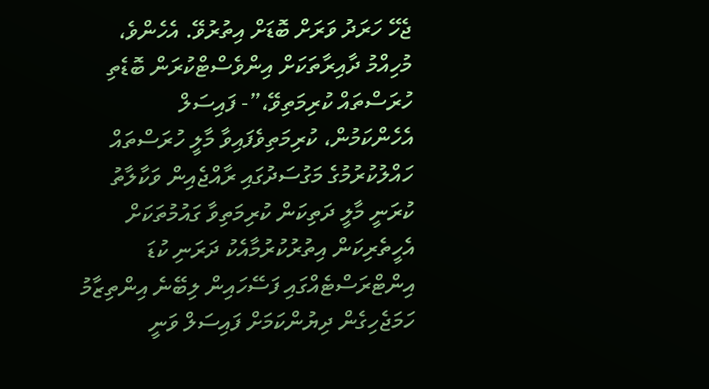ޖެހޭ ހަރަދު ވަރަށް ބޮޑަށް އިތުރުވޭ. އެހެންވެ، މުހިއްމު ދާއިރާތަކަށް އިންވެސްޓްކުރަން ބޮޑެތި ހުރަސްތައް ކުރިމަތިވޭ،”- ފައިސަލް
އެހެންކަމުން، ކުރިމަތިވެފައިވާ މާލީ ހުރަސްތައް ހައްލުކުރުމުގެ މަގުސަދުގައި ރާއްޖެއިން ވަކާލާތު ކުރަނީ މާލީ ދަތިކަން ކުރިމަތިވާ ގައުމުތަކަށް އެހީތެރިކަން އިތުރުކުރުމާއެކު ދަރަނި ކުޑަ އިންޓްރަސްޓެއްގައި ފަސޭހައިން ލިބޭނެ އިންތިޒާމު ހަމަޖެހިގެން ދިޔުންކަމަށް ފައިސަލް ވަނީ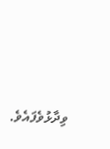ވިދާޅުވެފައެވެ.